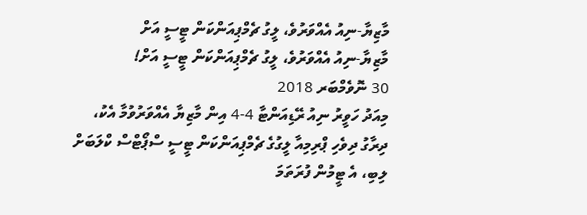މާޒިޔާ-ނިއު އެއްވަރުވެ، ލީގު ޗެމްޕިއަންކަން ޓީސީ އަށް
މާޒިޔާ-ނިއު އެއްވަރުވެ، ލީގު ޗެމްޕިއަންކަން ޓީސީ އަށް!
30 ނޮވެމްބަރ 2018
މިއަދު ހަވީރު ނިއު ރޭޑިއަންޓާ 4-4 އިން މާޒިޔާ އެއްވަރުވުމާ އެކު، ދިރާގު ދިވެހި ޕްރިމިއާ ލީގުގެ ޗެމްޕިއަންކަން ޓީސީ ސްޕޯޓްސް ކްލަބަށް ލިބި، އެ ޓީމުން ފުރަތަމަ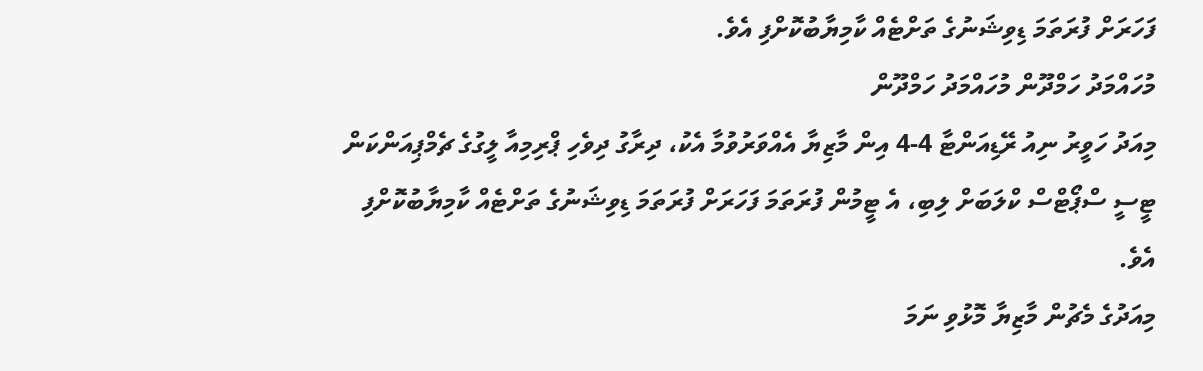ފަހަރަށް ފުރަތަމަ ޑިވިޝަނުގެ ތަށްޓެއް ކާމިޔާބުކޮށްފި އެވެ.
މުހައްމަދު ހަމްދޫން މުހައްމަދު ހަމްދޫން
މިއަދު ހަވީރު ނިއު ރޭޑިއަންޓާ 4-4 އިން މާޒިޔާ އެއްވަރުވުމާ އެކު، ދިރާގު ދިވެހި ޕްރިމިއާ ލީގުގެ ޗެމްޕިއަންކަން ޓީސީ ސްޕޯޓްސް ކްލަބަށް ލިބި، އެ ޓީމުން ފުރަތަމަ ފަހަރަށް ފުރަތަމަ ޑިވިޝަނުގެ ތަށްޓެއް ކާމިޔާބުކޮށްފި އެވެ.
މިއަދުގެ މެޗުން މާޒިޔާ މޮޅުވި ނަމަ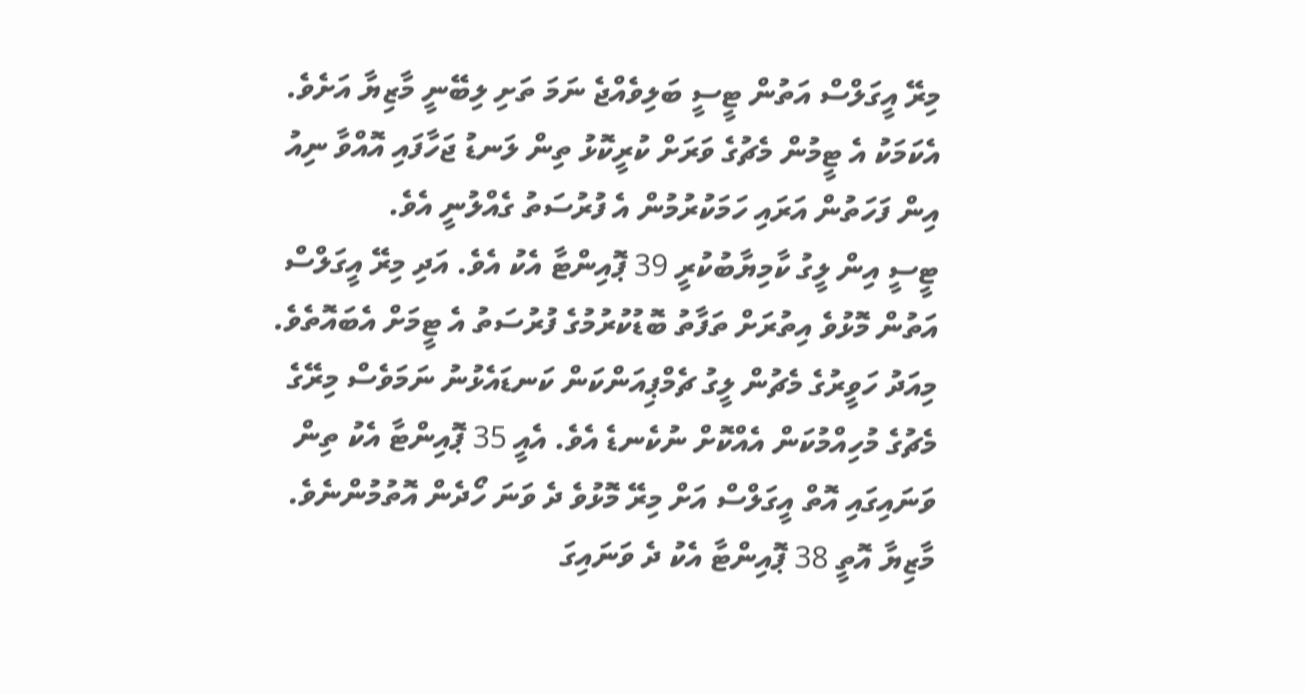މިރޭ އީގަލްސް އަތުން ޓީސީ ބަލިވެއްޖެ ނަމަ ތަށި ލިބޭނީ މާޒިޔާ އަށެވެ. އެކަމަކު އެ ޓީމުން މެޗުގެ ވަރަށް ކުރީކޮޅު ތިން ލަނޑު ޖަހާފައި އޮއްވާ ނިއު އިން ފަހަތުން އަރައި ހަމަކުރުމުން އެ ފުރުސަތު ގެއްލުނީ އެވެ.
ޓީސީ އިން ލީގު ކާމިޔާބުކުރީ 39 ޕޮއިންޓާ އެކު އެވެ. އަދި މިރޭ އީގަލްސް އަތުން މޮޅުވެ އިތުރަށް ތަފާތު ބޮޑުކުރުމުގެ ފުރުސަތު އެ ޓީމަށް އެބައޮތެވެ. މިއަދު ހަވީރުގެ މެޗުން ލީގު ޗެމްޕިއަންކަން ކަނޑައެޅުނު ނަމަވެސް މިރޭގެ މެޗުގެ މުހިއްމުކަން އެއްކޮށް ނުކެނޑެ އެވެ. އެއީ 35 ޕޮއިންޓާ އެކު ތިން ވަނައިގައި އޮތް އީގަލްސް އަށް މިރޭ މޮޅުވެ ދެ ވަނަ ހޯދެން އޮތުމުންނެވެ. މާޒިޔާ އޮތީ 38 ޕޮއިންޓާ އެކު ދެ ވަނައިގަ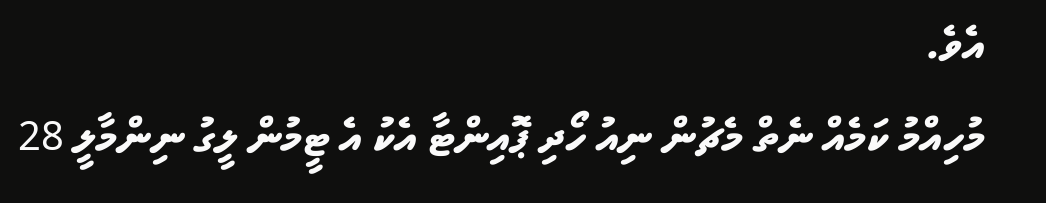އެވެ.
މުހިއްމު ކަމެއް ނެތް މެޗުން ނިއު ހޯދި ޕޮއިންޓާ އެކު އެ ޓީމުން ލީގު ނިންމާލީ 28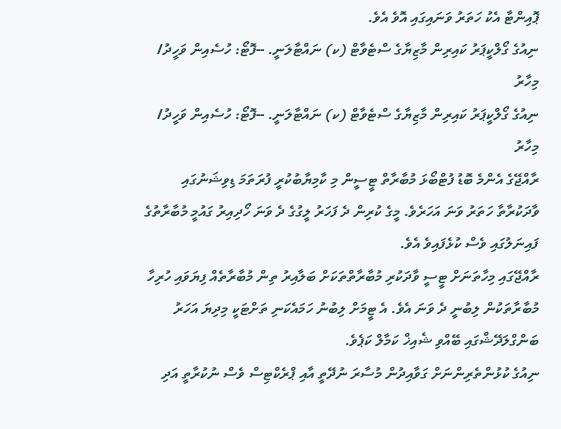ޕޮއިންޓާ އެކު ހަތަރު ވަނައިގައި އޮވެ އެވެ.
ނިއުގެ ގޯލްކީޕަރު ކައިރިން މާޒިޔާގެ ސްޓެވާޓް (ކ) ނައްޓާލަނީ. --ފޮޓޯ: ހުސެއިން ވަހީދު/ މިހާރު
ނިއުގެ ގޯލްކީޕަރު ކައިރިން މާޒިޔާގެ ސްޓެވާޓް (ކ) ނައްޓާލަނީ. --ފޮޓޯ: ހުސެއިން ވަހީދު/ މިހާރު
ރާއްޖޭގެ އެންމެ ބޮޑު ފުޓްބޯޅަ މުބާރާތް ޓީސީން މި ކާމިޔާބުކުރީ ފުރަތަމަ ޑިވިޝަނުގައި ވާދަކުރާތާ ހަތަރު ވަނަ އަހަރެވެ. މީގެ ކުރިން ދެ ފަހަރު ލީގުގެ ދެ ވަނަ ހޯދިއިރު ގައުމީ މުބާރާތުގެ ފައިނަލުގައި ވެސް ކުޅެފައިވެ އެވެ.
ރާއްޖޭގައި މިހާތަނަށް ޓީސީ ވާދަކުރި މުބާރާތްތަކަށް ބަލާއިރު ތިން މުބާރާތެއް ފިޔަވައި ހުރިހާ މުބާރާތަކުން ލިބުނީ ދެ ވަނަ އެވެ. އެ ޓީމަށް ލިބުނު ހަމައެކަނި ތަށްޓަކީ މިދިޔަ އަހަރު ބަންގްލަދޭޝްގައި ބޭއްވި ޝެއިޚް ކަމާލް ކަޕެވެ.
ނިއުގެ ކުޅުންތެރިންނަށް ގަވާއިދުން މުސާރަ ނުދޭތީ އާއި ޕްރެކްޓިސް ވެސް ނުކުރާތީ އަދި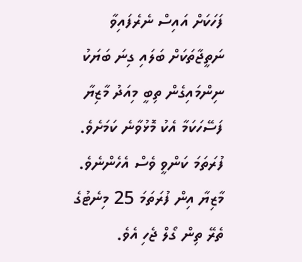ފަހަކަށް އައިސް ނެރެފައިވާ ނަތީޖާތަކަށް ބަލައި ގިނަ ބަޔަކު ނިންމައިގެން ތިބީ މިއަދު މާޒިޔާ ފަސޭހަކަމާ އެކު މޮޅުވާނެ ކަމަށެވެ. ފުރަތަމަ ކަންވީ ވެސް އެހެންނެވެ. މާޒިޔާ އިން ފުރަތަމަ 25 މިނެޓުގެ ތެރޭ ތިން ގޯލް ޖެހި އެވެ.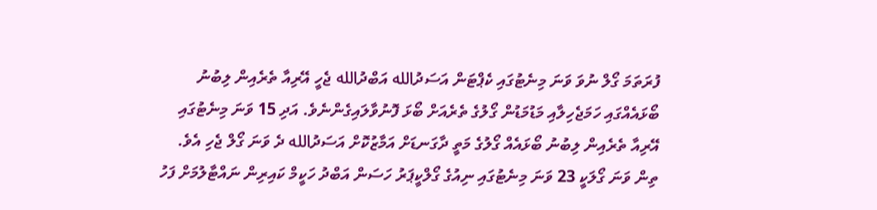ފުރަތަމަ ގޯލް ނުވަ ވަނަ މިނެޓުގައި ކެޕްޓަން އަސަދުالله އަބްދުالله ޖެހީ އޭރިއާ ތެރެއިން ލިބުނު ބޯޅައެއްގައި ހަމަޖެހިލާއި މަޑުމަޑުން ގޯލުގެ ތެރެއަށް ބޯޅަ ފޮނުވާލައިގެންނެވެ. އަދި 15 ވަނަ މިނެޓުގައި އޭރިއާ ތެރެއިން ލިބުނު ބޯޅައެއް ގޯލުގެ މަތީ ދާގަނޑަށް އަމާޒުކޮށް އަސަދުالله ދެ ވަނަ ގޯލް ޖެހި އެވެ. ތިން ވަނަ ގޯލަކީ 23 ވަނަ މިނެޓުގައި ނިއުގެ ގޯލްކީޕަރު ހަސަން އަބްދު ހަކީމް ކައިރިން ނައްޓާލުމަށް ފަހު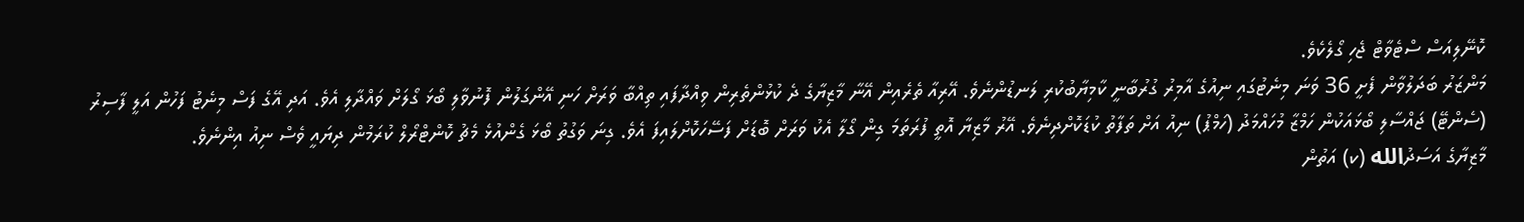ކޮނޭލިއަސް ސްޓެވާޓް ޖެހި ގޯލެކެވެ.
މަންޒަރު ބަދަލުވާން ފެށީ 36 ވަނަ މިނެޓުގައި ނިއުގެ އާމިރު ގުރުބާނީ ކާމިޔާބުކުރި ލަނޑުންނެވެ. އޭރިއާ ތެރެއިން އޭނާ މާޒިޔާގެ ދެ ކުޅުންތެރިން ވިއްދާފައި ތިއްބާ ވަރަށް ހަނި އޭންގަލުން ފޮނުވާލި ބޯޅަ ގޯލަށް ވައްދާލި އެވެ. އަދި އޭގެ ފަސް މިނެޓު ފަހުން އަލީ ފާސިރު (ސެންޓޭ) ޖައްސާލި ބޯޅައަކުން ހަމްޒާ މުހައްމަދު (ހަމްޕު) ނިއު އަށް ތަފާތު ކުޑަކޮށްދިނެވެ. އޭރު މާޒިޔާ އޮތީ ފުރަތަމަ ގިން ގޯލާ އެކު ވަރަށް ބޮޑަށް ފަސޭހަކޮށްލައިފަ އެވެ. ގިނަ ވަގުތު ބޯޅަ ގެންއުޅެ މެޗު ކޮންޓްރޯލް ކުރަމުން ދިޔައީ ވެސް ނިއު އިންނެވެ.
މާޒިޔާގެ އަސަދުالله (ކ) އަތުން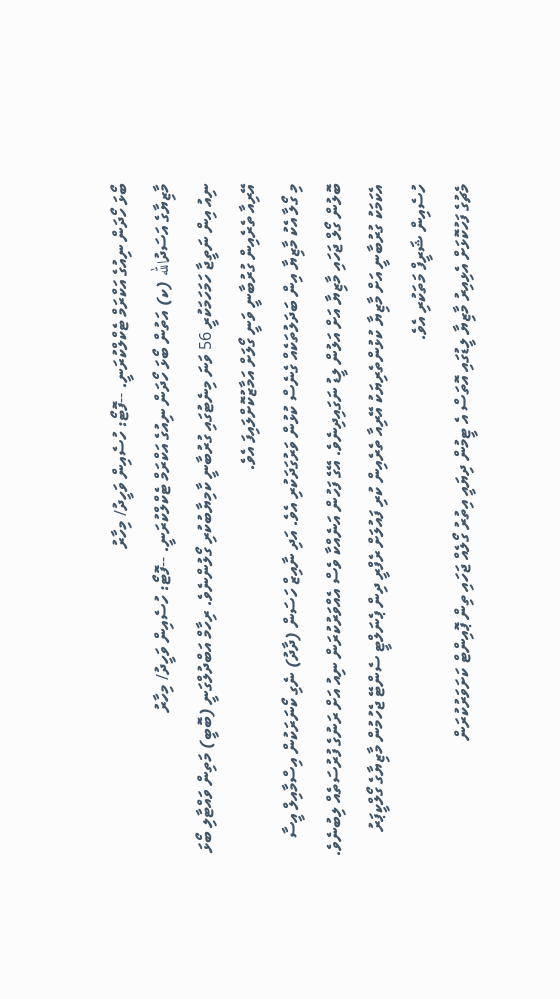ބޯޅަ ހޯދަން ނިއުގެ އަކްރަމް ޓެކްލްކުރަނީ. --ފޮޓޯ: ހުސެއިން ވަހީދު/ މިހާރު
މާޒިޔާގެ އަސަދުالله (ކ) އަތުން ބޯޅަ ހޯދަން ނިއުގެ އަކްރަމް ޓެކްލްކުރަނީ. --ފޮޓޯ: ހުސެއިން ވަހީދު/ މިހާރު
ނިއު އިން ނަތީޖާ ހަމަހަމަކުރީ 56 ވަނަ މިނެޓުގައި ގުރުބާނީ ކާމިޔާބުކުރި ގޯލުންނެވެ. ރިހާމް އަބްދުލްގަނީ (ބޮބީ) މަތިން ވައްޓާލި ބޯޅަ އޭރިއާ ތެރެއިން ގުރުބާނީ ވަނީ ގޯލަށް އަމާޒުކޮށްލައިފަ އެވެ.
މި ގޯލާ އެކު މާޒިޔާ އިން ބަދަލުތަކެއް ގެނެސް ކުޅުން ވަރުގަދަކުރި އެވެ. އަދި ނާއިޒް ހަސަން (ދާދު) ނެގި ކޯނަރަކުން އިސްމާއިލް އީސާ ބޮލުން ގޯލް ޖަހައި މާޒިޔާ އަށް އަލުން ލީޑު ނަގައިދިނެވެ. އޭގެ ފަހުން އަނެއްކާ ވެސް އެއްވަރުކުރަން ނިއު އަށް ރަނުގެ ފުރުސަތެއް ލިބުނެވެ. އެކަމަކު ގުރުބާނީ އަށް މާޒިޔާ ކުޅުންތެރިޔަކު އޭރިއާ ތެރެއިން ކުރި ފައުލަށް ރެފްރީ ދިން ޕެނަލްޓީ ސެންޓޭ ޖެހުމުން މާޒިޔާގެ ގޯލްކީޕަރު ހުސެއިން ޝަރީފް މަތަކުރި އެވެ.
މެޗުގެ ފަހުކޮޅަށް އެޅިއިރު މާޒިޔާ ލީޑުގައި އޮތަސް އެ ޓީމުން ދިޔައީ އިތުރު ގޯލެއް ޖަހައި ތިން ޕޮއިންޓް ކަށަވަރުކުރަން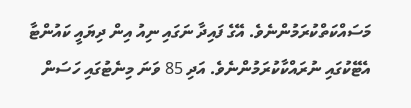މަސައްކަތްކުރަމުންނެވެ. އޭގެ ފައިދާ ނަގައި ނިއު އިން ދިޔައީ ކައުންޓާ އެޓޭކުގައި ނުރައްކާކުރަމުންނެވެ. އަދި 85 ވަނަ މިނެޓުގައި ހަސަން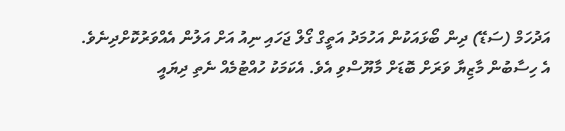އަދުހަމް (ސަޑޭ) ދިން ބޯޅައަކުން އަހުމަދު އަތީގް ގޯލް ޖަހައި ނިއު އަށް އަލުން އެއްވަރުކޮށްދިނެވެ.
އެ ހިސާބުން މާޒިޔާ ވަރަށް ބޮޑަށް މާޔޫސްވި އެވެ. އެކަމަކު ހުއްޓުމެއް ނެތި ދިޔައީ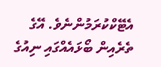އެޓޭކްކުރަމުންނެވެ. އޭގެ ތެރެއިން ބޯޅައެއްގައި ނިއުގެ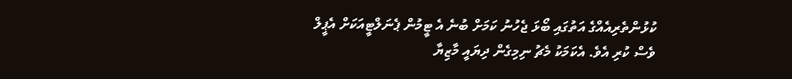ކުޅުންތެރިއެއްގެ އަތުގައި ބޯޅަ ޖެހުނު ކަމަށް ބުނެ އެ ޓީމުން ޕެނަލްޓީއަކަށް އެޕީލް ވެސް ކުރި އެވެ. އެކަމަކު މެޗު ނިމިގެން ދިޔައީ މާޒިޔާ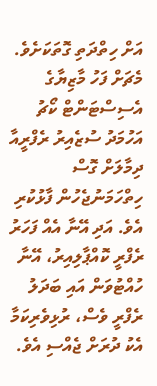އަށް ހިތްދަތި ގޮތަކަށެވެ. މެޗަށް ފަހު މާޒިޔާގެ އެސިސްޓަންޓް ކޯޗު އަހުމަދު ސުޒެއިރު ރެފްރީއާ ދިމާލަށް ގޮސް ހިތްހަމަނުޖެހުން ފާޅުކުރި އެވެ. އަދި އޭނާ އެއް ފަހަރު ރެފްރީ ކޮއްޕާލިއިރު، އޭނާ ހުއްޓުވަން އައި ބަދަލު ރެފްރީ ވެސް، ރުޅިވެރިކަމާ އެކު ދުރަށް ޖެއްސި އެވެ.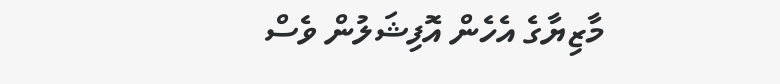މާޒިޔާގެ އެހެން އޮފިޝަލުން ވެސް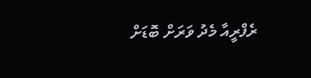ރެފްރީއާ މެދު ވަރަށް ބޮޑަށް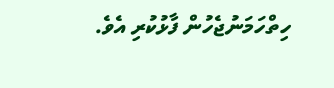ހިތްހަމަނުޖެހުން ފާޅުކުރި އެވެ.